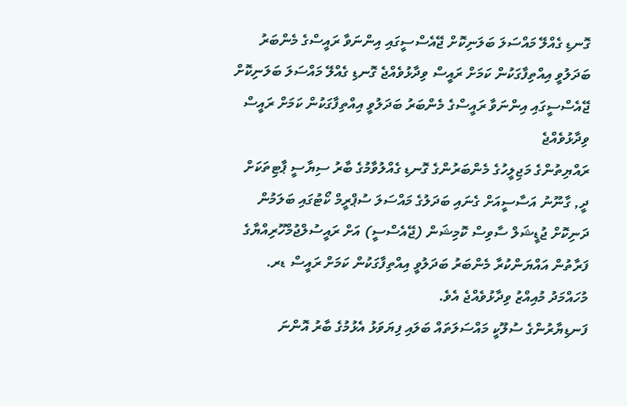ގޮނޑި ގެއްލޭ މައްސަލަ ބަލަނިކޮށް ޖޭއެސްސީގައި އިންނަވާ ރައީސްގެ މެންބަރު ބަދަލުވީ އިއްތިފާގަކުން ކަމަށް ރައީސް ވިދާޅުވެއްޖެ ގޮނޑި ގެއްލޭ މައްސަލަ ބަލަނިކޮށް ޖޭއެސްސީގައި އިންނަވާ ރައީސްގެ މެންބަރު ބަދަލުވީ އިއްތިފާގަކުން ކަމަށް ރައީސް ވިދާޅުވެއްޖެ
ރައްޔިތުންގެ މަޖިލީހުގެ މެންބަރުންގެ ގޮނޑި ގެއްލުވާމުގެ ބާރު ސިޔާސީ ޕާޓިތަކަށް ދީ, ގާނޫނު އަސާސީއަށް ގެނައި ބަދަލުގެ މައްސަލަ ސުޕްރީމް ކޯޓުގައި ބަލަމުން ދަނިކޮށް ޖުޑީޝަލް ސާވިސް ކޮމިޝަން (ޖޭއެސްސީ) އަށް ރައީސުލްޖުމްހޫރިއްޔާގެ ފަރާތުން އައްޔަންކުރާ މެންބަރު ބަދަލުވީ އިއްތިފާގަކުން ކަމަށް ރައީސް ޑރ. މުހައްމަދު މުއިއްޒު ވިދާޅުވެއްޖެ އެވެ.
ފަނޑިޔާރުންގެ ސުލޫކީ މައްސަލަތައް ބަލައި ފިޔަވަޅު އެޅުމުގެ ބާރު އޮންނަ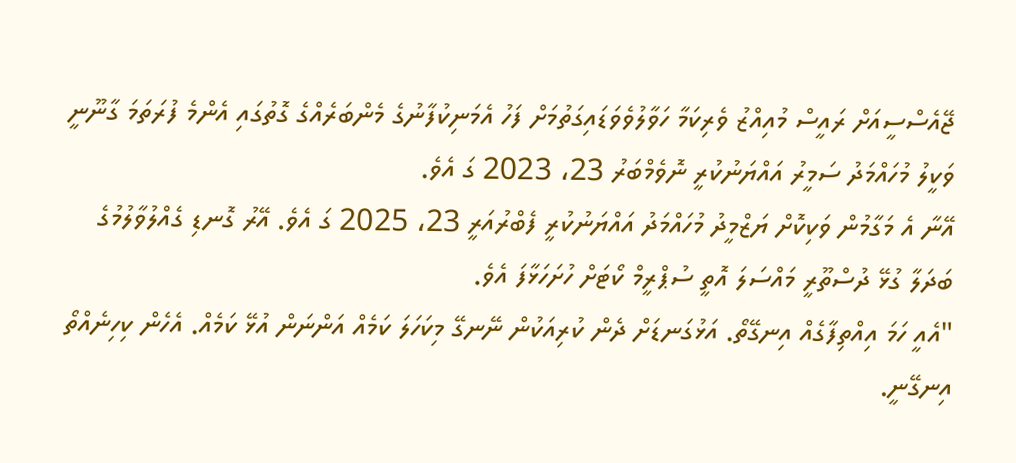ޖޭއެސްސީއަށް ރައީސް މުއިއްޒު ވެރިކަމާ ހަވާލުވެވަޑައިގަތުމަށް ފަހު އެމަނިކުފާނުގެ މެންބަރެއްގެ ގޮތުގައި އެންމެ ފުރަތަމަ ގާނޫނީ ވަކީލު މުހައްމަދު ސަމީރު އައްޔަނުކުރީ ނޮވެމްބަރު 23، 2023 ގަ އެވެ.
އޭނާ އެ މަގާމުން ވަކިކޮށް ޔަޒްމީދު މުހައްމަދު އައްޔަނުކުރީ ފެބްރުއަރީ 23، 2025 ގަ އެވެ. އޭރު ގޮނޑި ގެއްލުވާލުމުގެ ބަދަލާ ގުޅޭ ދުސްތޫރީ މައްސަލަ އޮތީ ސުޕްރީމް ކޯޓަށް ހުށަހަޅާފަ އެވެ.
"އެއީ ހަމަ އިއްތިފާގެއް އިނގޭތޯ. އަޅުގަނޑަށް ދެން ކުރިއަކުން ނޭނގޭ މިކަހަލަ ކަމެއް އަންނަން އުޅޭ ކަމެއް. އެހެން ކިހިނެއްތޯ އިނގޭނީ.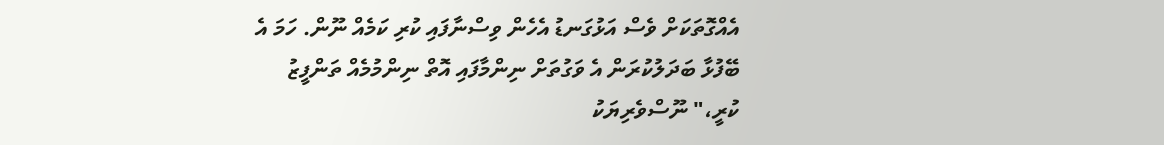އެއްގޮތަކަށް ވެސް އަޅުގަނޑު އެހެން ވިސްނާފައި ކުރި ކަމެއް ނޫން. ހަމަ އެ ބޭފުޅާ ބަދަލުކުރަން އެ ވަގުތަށް ނިންމާފައި އޮތް ނިންމުމެއް ތަންފީޒު ކުރީ،" ނޫސްވެރިޔަކު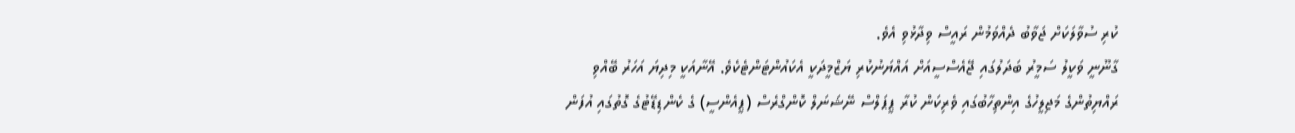ކުރި ސުވާލަކަށް ޖަވާބު ދެއްވަމުން ރައީސް ވިދާޅުވި އެވެ.
ގާނޫނީ ވަކީލު ސަމީރު ބަދަލުގައި ޖޭއެސްސީއަށް އައްޔަނުކުރި ޔަޒްމީދަކީ އެކައުންޓަންޓެކެވެ. އޭނާއަކީ މިދިޔަ އަހަރު ބޭއްވި ރައްޔިތުންގެ މަޖިލީހުގެ އިންތިހާބުގައި ވެރިކަން ކުރާ ޕީޕަލްސް ނޭޝަނަލް ކޮންގްރެސް (ޕީއެންސީ) ގެ ކެންޑިޑޭޓުގެ ގޮތުގައި އުފަން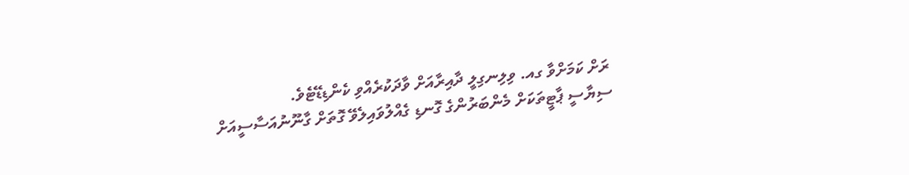ރަށް ކަމަށްވާ ގއ. ވިލިނގިލީ ދާއިރާއަށް ވާދަކުރެއްވި ކެންޑިޑޭޓެވެ.
ސިޔާސީ ޕާޓީތަކަށް މެންބަރުންގެ ގޮނޑި ގެއްލުވައިލެވޭ ގޮތަށް ގާނޫނުއަސާސީއަށް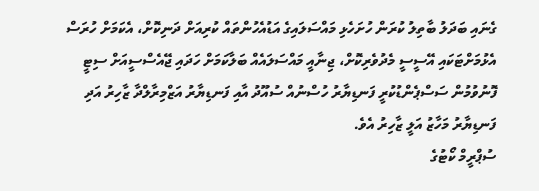ގެނައި ބަދަލު ބާތިލު ކުރަން ހުށަހެޅި މައްސަލައިގެ އަޑުއެހުންތައް ކުރިއަށް ދަނިކޮށް، އެކަމަށް ހުރަސް އެޅުމަށްޓަކައި އޭސީސީ މެދުވެރިކޮށް، ޖިނާއީ މައްސަލައެއް ބަލާކަމަށް ހަދައި ޖޭއެސްސީއަށް ސިޓީ ފޮނުވުމުން ސަސްޕެންޑުކުރީ ފަނޑިޔާރު ހުސްނުއް ސުއޫދު އާއި ފަނޑިޔާރު އަޒްމިރާލްދާ ޒާހިރު އަދި ފަނޑިޔާރު މަހާޒު އަލީ ޒާހިރު އެވެ.
ސުޕްރީމް ކޯޓުގެ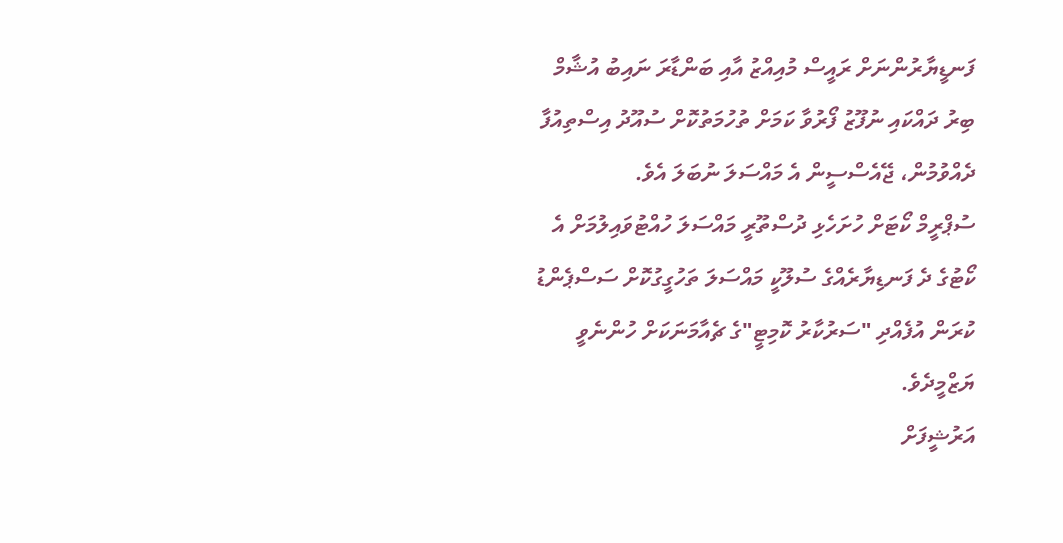ފަނޑީޔާރުންނަށް ރައީސް މުއިއްޒު އާއި ބަންޑާރަ ނައިބު އުޝާމް ބިރު ދައްކައި ނުފޫޒު ފޯރުވާ ކަމަށް ތުހުމަތުކޮށް ސުއޫދު އިސްތިއުފާ ދެއްވުމުން، ޖޭއެސްސީން އެ މައްސަލަ ނުބަލަ އެވެ.
ސުޕްރީމް ކޯޓަށް ހުށަހެޅި ދުސްތޫރީ މައްސަލަ ހުއްޓުވައިލުމަށް އެ ކޯޓުގެ ދެ ފަނޑިޔާރެއްގެ ސުލޫކީ މައްސަލަ ތަހުގީގުކޮށް ސަސްޕެންޑު ކުރަން އުފެއްދި "ސަރުކާރު ކޮމިޓީ"ގެ ޗެއާމަނަކަށް ހުންނެވީ ޔަޒްމީދެވެ.
އަރުޝީފަށް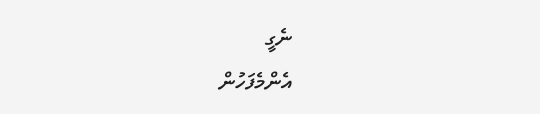ނެގީ
އެންމެފަހުން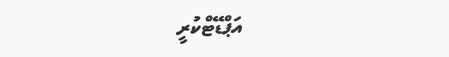އަޕްޑޭޓްކުރީ